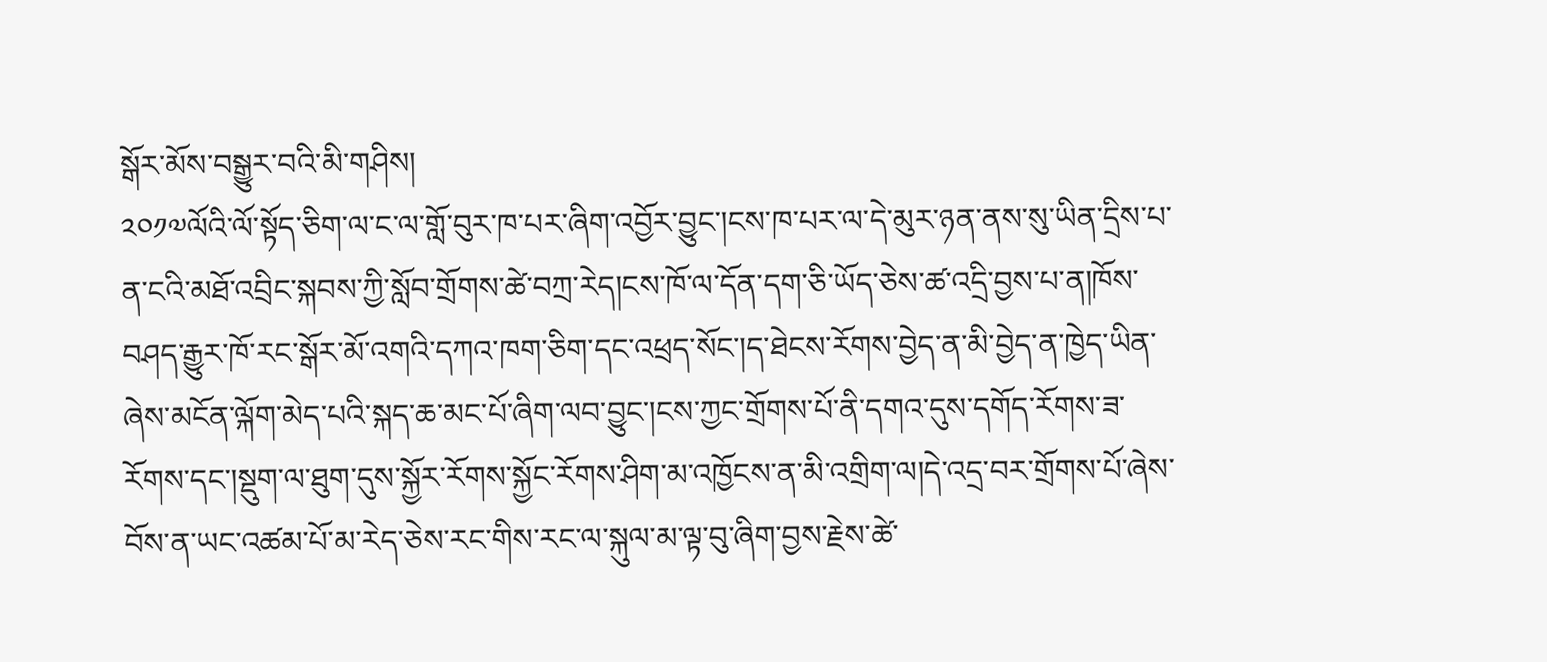སྒོར་མོས་བསྒྱུར་བའི་མི་གཤིས།
༢༠༡༧ལོའི་ལོ་སྟོད་ཅིག་ལ་ང་ལ་གློ་བུར་ཁ་པར་ཞིག་འབྱོར་བྱུང་།ངས་ཁ་པར་ལ་དེ་མུར་ཉན་ནས་སུ་ཡིན་དྲིས་པ་ན་ངའི་མཐོ་འབྲིང་སྐབས་ཀྱི་སློབ་གྲོགས་ཚེ་བཀྲ་རེད།ངས་ཁོ་ལ་དོན་དག་ཅི་ཡོད་ཅེས་ཚ་འདྲི་བྱས་པ་ན།ཁོས་བཤད་རྒྱུར་ཁོ་རང་སྒོར་མོ་འགའི་དཀའ་ཁག་ཅིག་དང་འཕྲད་སོང་།ད་ཐེངས་རོགས་བྱེད་ན་མི་བྱེད་ན་ཁྱེད་ཡིན་ཞེས་མངོན་ལྐོག་མེད་པའི་སྐད་ཆ་མང་པོ་ཞིག་ལབ་བྱུང་།ངས་ཀྱང་གྲོགས་པོ་ནི་དགའ་དུས་དགོད་རོགས་ཟ་རོགས་དང་།སྡུག་ལ་ཐུག་དུས་སྐྱོར་རོགས་སྐྱོང་རོགས་ཤིག་མ་འཁྱོངས་ན་མི་འགྲིག་ལ།དེ་འདྲ་བར་གྲོགས་པོ་ཞེས་བོས་ན་ཡང་འཚམ་པོ་མ་རེད་ཅེས་རང་གིས་རང་ལ་སྐུལ་མ་ལྟ་བུ་ཞིག་བྱས་རྗེས་ཚེ་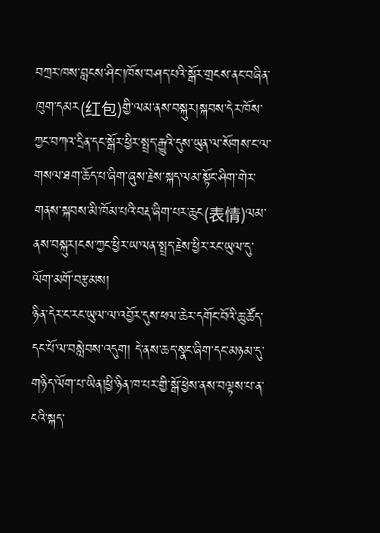བཀྲར་ཁས་བླངས་ཤིང་།ཁོས་བཤད་པའི་སྒོར་གྲངས་ནང་བཞིན་ཁུག་དམར(红包)གྱི་ལམ་ནས་བསྐུར།སྐབས་དེར་ཁོས་ཀྱང་བཀའ་དྲིན་དང་སྒོར་ཕྱིར་སྤྲད་རྒྱུའི་དུས་ཡུན་ལ་སོགས་ང་ལ་གསལ་ཐག་ཆོད་པ་ཞིག་ཞུས་རྗེས་སྐད་ལམ་སྟོང་ཤིག་གེར་གནས་སྐབས་མི་ཁོམ་པའི་བརྡ་ཞིག་པར་ཆུང(表情)ལམ་ནས་བསྐུར།ངས་ཀྱང་ཕྱིར་ཡ་ལན་སྤྲད་རྗེས་ཕྱིར་རང་ཡུལ་དུ་ལོག་མགོ་བརྩམས།
ཉིན་དེར་ང་རང་ཡུལ་ལ་འབྱོར་དུས་ཕལ་ཆེར་དགོང་བོའི་ཆུ་ཚོད་དང་པོ་ལ་བསླེབས་འདུག། དེ་ནས་ཆད་སྣང་ཞིག་དང་མཉམ་དུ་གཉིད་ལོག་པ་ཡིན།ཕྱི་ཉིན་ཁ་པར་གྱི་སྒོ་ཕྱེས་ནས་བལྟས་པ་ན་ངའི་སྐད་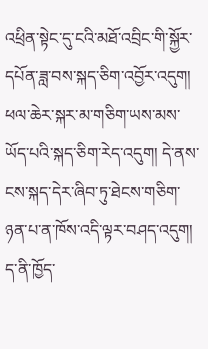འཕྲིན་སྟེང་དུ་ངའི་མཐོ་འབྲིང་གི་སྐྱོར་དཔོན་ཟླ་བས་སྐད་ཅིག་འབྱོར་འདུག། ཕལ་ཆེར་སྐར་མ་གཅིག་ཡས་མས་ཡོད་པའི་སྐད་ཅིག་རེད་འདུག། དེ་ནས་ངས་སྐད་དེར་ཞིབ་ཏུ་ཐེངས་གཅིག་ཉན་པ་ན་ཁོས་འདི་ལྟར་བཤད་འདུག། ད་ནི་ཁྱོད་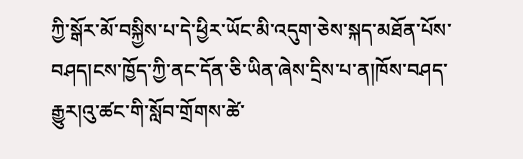ཀྱི་སྒོར་མོ་བསྐྱིས་པ་དེ་ཕྱིར་ཡོང་མི་འདུག་ཅེས་སྐད་མཐོན་པོས་བཤད།ངས་ཁྱོད་ཀྱི་ནང་དོན་ཅི་ཡིན་ཞེས་དྲིས་པ་ན།ཁོས་བཤད་རྒྱུར།འུ་ཚང་གི་སློབ་གྲོགས་ཚེ་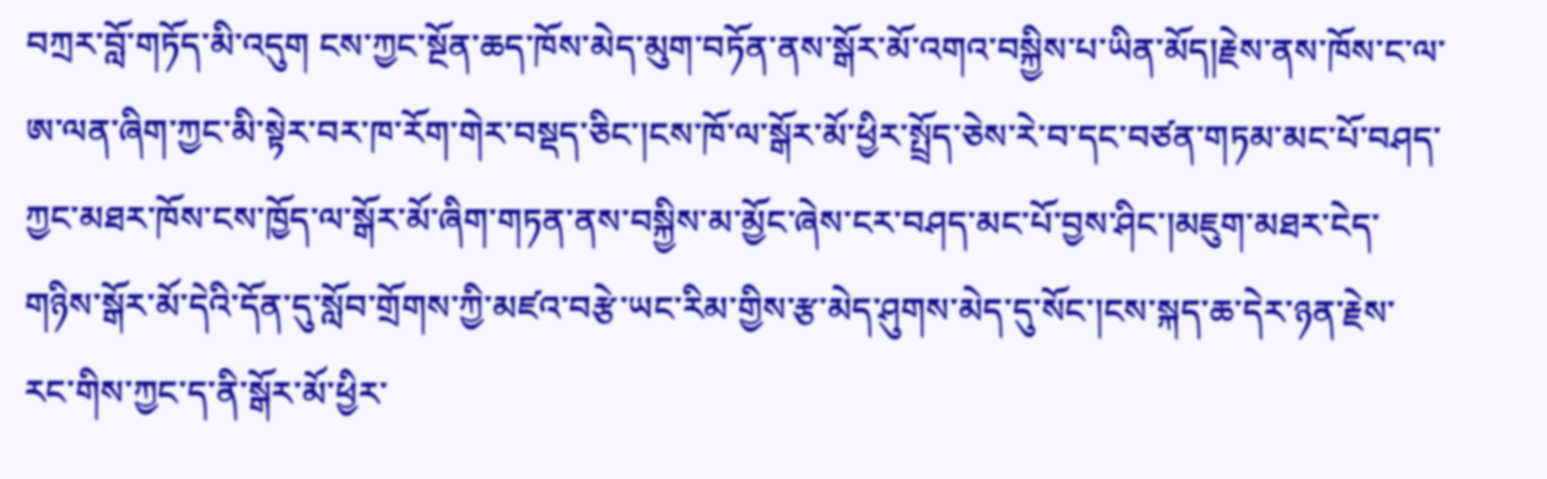བཀྲར་བློ་གཏོད་མི་འདུག ངས་ཀྱང་སྔོན་ཆད་ཁོས་མེད་མུག་བཏོན་ནས་སྒོར་མོ་འགའ་བསྐྱིས་པ་ཡིན་མོད།རྗེས་ནས་ཁོས་ང་ལ་ཨ་ལན་ཞིག་ཀྱང་མི་སྟེར་བར་ཁ་རོག་གེར་བསྡད་ཅིང་།ངས་ཁོ་ལ་སྒོར་མོ་ཕྱིར་སྤྲོད་ཅེས་རེ་བ་དང་བཙན་གཏམ་མང་པོ་བཤད་ཀྱང་མཐར་ཁོས་ངས་ཁྱོད་ལ་སྒོར་མོ་ཞིག་གཏན་ནས་བསྐྱིས་མ་མྱོང་ཞེས་ངར་བཤད་མང་པོ་བྱས་ཤིང་།མཇུག་མཐར་ངེད་གཉིས་སྒོར་མོ་དེའི་དོན་དུ་སློབ་གྲོགས་ཀྱི་མཛའ་བརྩེ་ཡང་རིམ་གྱིས་རྩ་མེད་ཤུགས་མེད་དུ་སོང་།ངས་སྐད་ཆ་དེར་ཉན་རྗེས་རང་གིས་ཀྱང་ད་ནི་སྒོར་མོ་ཕྱིར་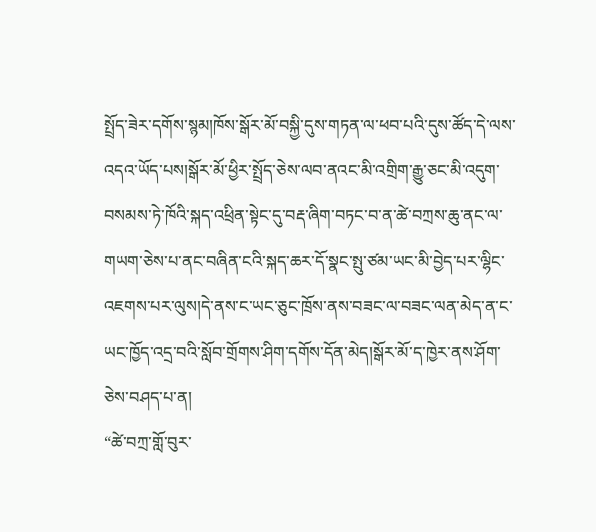སྤྲོད་ཟེར་དགོས་སྙམ།ཁོས་སྒོར་མོ་བསྐྱི་དུས་གཏན་ལ་ཕབ་པའི་དུས་ཚོད་དེ་ལས་འདའ་ཡོད་པས།སྒོར་མོ་ཕྱིར་སྤྲོད་ཅེས་ལབ་ནའང་མི་འགྲིག་རྒྱུ་ཅང་མི་འདུག་བསམས་ཏེ་ཁོའི་སྐད་འཕྲིན་སྟེང་དུ་བརྡ་ཞིག་བཏང་བ་ན་ཚེ་བཀྲས་ཆུ་ནང་ལ་གཡག་ཅེས་པ་ནང་བཞིན་ངའི་སྐད་ཆར་དོ་སྣང་སྤུ་ཙམ་ཡང་མི་བྱེད་པར་ལྷིང་འཇགས་པར་ལུས།དེ་ནས་ང་ཡང་ཅུང་ཁྲོས་ནས་བཟང་ལ་བཟང་ལན་མེད་ན་ང་ཡང་ཁྱོད་འདྲ་བའི་སློབ་གྲོགས་ཤིག་དགོས་དོན་མེད།སྒོར་མོ་ད་ཁྱེར་ནས་ཤོག་ཅེས་བཤད་པ་ན།
“ཚེ་བཀྲ་གློ་བུར་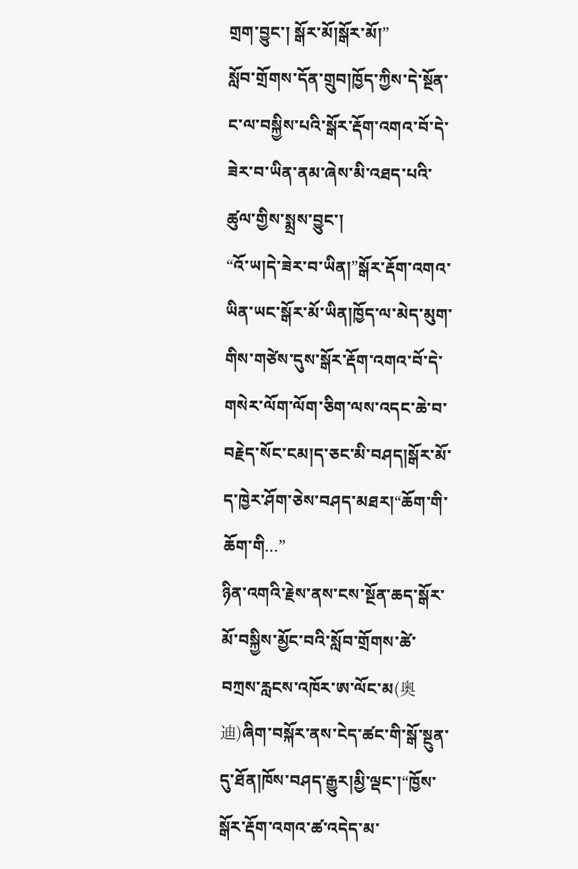གྲག་བྱུང་། སྒོར་མོ།སྒོར་མོ།”
སློབ་གྲོགས་དོན་གྲུབ།ཁྱོད་ཀྱིས་དེ་སྔོན་ང་ལ་བསྐྱིས་པའི་སྒོར་རྡོག་འགའ་བོ་དེ་ཟེར་བ་ཡིན་ནམ་ཞེས་མི་འཐད་པའི་ཚུལ་གྱིས་སྨྲས་བྱུང་།
“འོ་ཡ།དེ་ཟེར་བ་ཡིན།”སྒོར་རྡོག་འགའ་ཡིན་ཡང་སྒོར་མོ་ཡིན།ཁྱོད་ལ་མེད་མུག་གིས་གཙེས་དུས་སྒོར་རྡོག་འགའ་བོ་དེ་གསེར་ལོག་ལོག་ཅིག་ལས་འདང་ཆེ་བ་བརྗེད་སོང་ངམ།ད་ཅང་མི་བཤད།སྒོར་མོ་ད་ཁྱེར་ཤོག་ཅེས་བཤད་མཐར།“ཆོག་གི་ཆོག་གི…”
ཉིན་འགའི་རྗེས་ནས་ངས་སྔོན་ཆད་སྒོར་མོ་བསྐྱིས་མྱོང་བའི་སློབ་གྲོགས་ཚེ་བཀྲས་རླངས་འཁོར་ཨ་ལོང་མ(奥迪)ཞིག་བསྐོར་ནས་ངེད་ཚང་གི་སྒོ་སྔུན་དུ་ཐོན།ཁོས་བཤད་རྒྱུར།མྱི་ལྡང་།“ཁྱོས་སྒོར་རྡོག་འགའ་ཚ་འདེད་མ་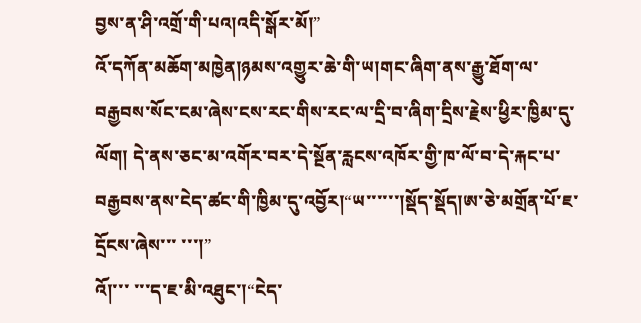བྱས་ན་ཤི་འགྲོ་གི་པའ།འདི་སྒོར་མོ།”
འོ་དཀོན་མཆོག་མཁྱེན།ཉམས་འགྱུར་ཆེ་གི་ཡ།གང་ཞིག་ནས་རྒྱུ་ཐོག་ལ་བརྒྱབས་སོང་ངམ་ཞེས་ངས་རང་གིས་རང་ལ་དྲི་བ་ཞིག་དྲིས་རྗེས་ཕྱིར་ཁྱིམ་དུ་ལོག། དེ་ནས་ཅང་མ་འགོར་བར་དེ་སྔོན་རླངས་འཁོར་གྱི་ཁ་ལོ་བ་དེ་རྐང་པ་བརྒྱབས་ནས་ངེད་ཚང་གི་ཁྱིམ་དུ་འབྱོར།“ཡ་་་་་་།སྡོད་སྡོད།ཨ་ཅེ་མགྲོན་པོ་ཇ་དྲོངས་ཞེས་་་ ་་་།”
འོ།་་་ ་་་ད་ཇ་མི་འཐུང་།“ངེད་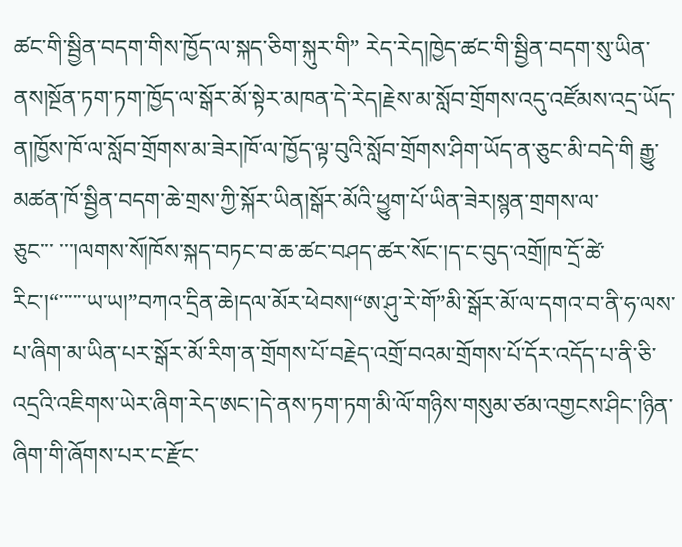ཚང་གི་སྦྱིན་བདག་གིས་ཁྱོད་ལ་སྐད་ཅིག་སྐུར་གི” རེད་རེད།ཁྱེད་ཚང་གི་སྦྱིན་བདག་སུ་ཡིན་ནས།སྔོན་ཏག་ཏག་ཁྱོད་ལ་སྒོར་མོ་སྟེར་མཁན་དེ་རེད།རྗེས་མ་སློབ་གྲོགས་འདུ་འཛོམས་འདྲ་ཡོད་ན།ཁྱོས་ཁོ་ལ་སློབ་གྲོགས་མ་ཟེར།ཁོ་ལ་ཁྱོད་ལྟ་བུའི་སློབ་གྲོགས་ཤིག་ཡོད་ན་ཅུང་མི་བདེ་གི རྒྱུ་མཚན་ཁོ་སྦྱིན་བདག་ཆེ་གྲས་ཀྱི་སྐོར་ཡིན།སྒོར་མོའི་ཕྱུག་པོ་ཡིན་ཟེར།སྙན་གྲགས་ལ་ཅུང་་་ ་་་།ལགས་སོ།ཁོས་སྐད་བཏང་བ་ཆ་ཚང་བཤད་ཚར་སོང་།ད་ང་བུད་འགྲོ།ཁ་དྲོ་ཚེ་རིང་།“་་་་་་ཡ་ཡ།”བཀའ་དྲིན་ཆེ།དལ་མོར་ཕེབས།“ཨ་ཤུ་རེ་གོ”མི་སྒོར་མོ་ལ་དགའ་བ་ནི་ཧ་ལས་པ་ཞིག་མ་ཡིན་པར་སྒོར་མོ་རིག་ན་གྲོགས་པོ་བརྗེད་འགྲོ་བའམ་གྲོགས་པོ་དོར་འདོད་པ་ནི་ཅི་འདྲའི་འཇིགས་ཡེར་ཞིག་རེད་ཨང་།དེ་ནས་ཏག་ཏག་མི་ལོ་གཉིས་གསུམ་ཙམ་འགྱངས་ཤིང་།ཉིན་ཞིག་གི་ཞོགས་པར་ང་རྫོང་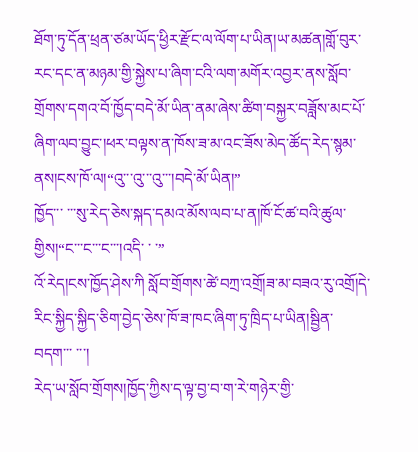ཐོག་ཏུ་དོན་ཕྲན་ཙམ་ཡོད་ཕྱིར་རྫོང་ལ་ལོག་པ་ཡིན།ཡ་མཚན།གློ་བུར་རང་དང་ན་མཉམ་གྱི་སྐྱེས་པ་ཞིག་ངའི་ལག་མགོར་འབྱར་ནས་སློབ་གྲོགས་དགའ་བོ་ཁྱོད་བདེ་མོ་ཡིན་ནམ་ཞེས་ཚིག་བསྐྱར་བཟློས་མང་པོ་ཞིག་ལབ་བྱུང་།ཕར་བལྟས་ན་ཁོས་ཟ་མ་འང་ཟོས་མེད་ཚོད་རེད་སྙམ་ནས།ངས་ཁོ་ལ།“འུ་་་འུ་་་འུ་་་།བདེ་མོ་ཡིན།”
ཁྱོད་་་ ་་་སུ་རེད་ཅེས་སྐད་དམའ་མོས་ལབ་པ་ན།ཁོ་ངོ་ཚ་བའི་ཚུལ་གྱིས།“ང་་་ང་་་ང་་་།འདི་ ་ ་”
འོ་རེད།ངས་ཁྱོད་ཤེས་ཀི སློབ་གྲོགས་ཚེ་བཀྲ་འགྲོ།ཟ་མ་བཟའ་རུ་འགྲོ།དེ་རིང་སྐྱིད་སྐྱིད་ཅིག་བྱེད་ཅེས་ཁོ་ཟ་ཁང་ཞིག་ཏུ་ཁྲིད་པ་ཡིན།སྦྱིན་བདག་་་ ་་་།
རེད་ཡ་སློབ་གྲོགས།ཁྱོད་ཀྱིས་ད་ལྟ་བྱ་བ་ག་རེ་གཉེར་གྱི་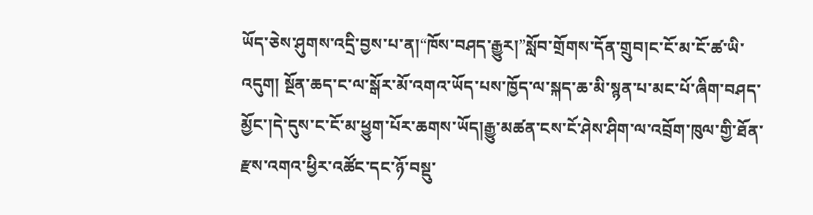ཡོད་ཅེས་ཤུགས་འདྲི་བྱས་པ་ན།“ཁོས་བཤད་རྒྱུར།”སློབ་གྲོགས་དོན་གྲུབ།ང་ངོ་མ་ངོ་ཚ་ཡི་འདུག། སྔོན་ཆད་ང་ལ་སྒོར་མོ་འགའ་ཡོད་པས་ཁྱོད་ལ་སྐད་ཆ་མི་སྙན་པ་མང་པོ་ཞིག་བཤད་མྱོང་།དེ་དུས་ང་ངོ་མ་ཕྱུག་པོར་ཆགས་ཡོད།རྒྱུ་མཚན་ངས་ངོ་ཤེས་ཤིག་ལ་འབྲོག་ཁུལ་གྱི་ཐོན་རྫས་འགའ་ཕྱིར་འཚོང་དང་ཉོ་བསྡུ་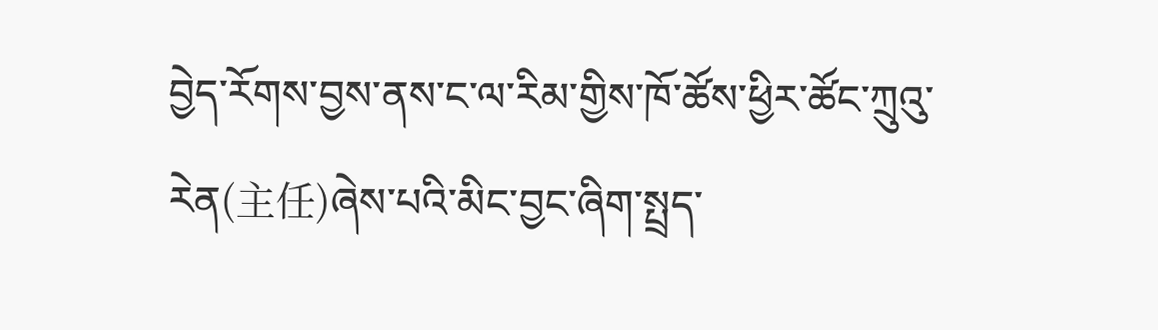བྱེད་རོགས་བྱས་ནས་ང་ལ་རིམ་གྱིས་ཁོ་ཚོས་ཕྱིར་ཚོང་ཀྲུའུ་རེན(主任)ཞེས་པའི་མིང་བྱང་ཞིག་སྤྲད་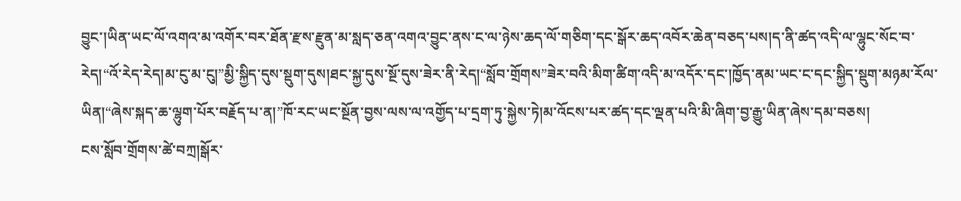བྱུང་།ཡིན་ཡང་ལོ་འགའ་མ་འགོར་བར་ཐོན་རྫས་རྫུན་མ་སླད་ཅན་འགའ་བྱུང་ནས་ང་ལ་ཉེས་ཆད་ལོ་གཅིག་དང་སྒོར་ཆད་འབོར་ཆེན་བཅད་པས།ད་ནི་ཚད་འདི་ལ་ལྷུང་སོང་བ་རེད།“འོ་རེད་རེད།མ་ངུ་མ་ངུ།”མྱི་སྐྱིད་དུས་སྡུག་དུས།ཐང་སྐྱ་དུས་སྔོ་དུས་ཟེར་ནི་རེད།“སློབ་གྲོགས”ཟེར་བའི་མིག་ཚིག་འདི་མ་འདོར་དང་།ཁྱོད་ནམ་ཡང་ང་དང་སྐྱིད་སྡུག་མཉམ་རོལ་ཡིན།“ཞེས་སྐད་ཆ་ལྷུག་པོར་བརྗོད་པ་ན།”ཁོ་རང་ཡང་སྔོན་བྱས་ལས་ལ་འགྱོད་པ་དྲག་ཏུ་སྐྱེས་ཏེ།མ་འོངས་པར་ཚད་དང་ལྡན་པའི་མི་ཞིག་བྱ་རྒྱུ་ཡིན་ཞེས་དམ་བཅས།
ངས་སློབ་གྲོགས་ཚེ་བཀྲ།སྒོར་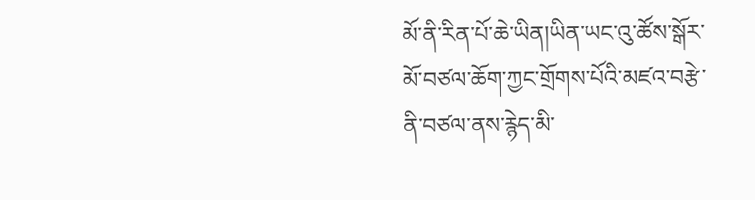མོ་ནི་རིན་པོ་ཆེ་ཡིན།ཡིན་ཡང་འུ་ཚོས་སྒོར་མོ་བཙལ་ཆོག་ཀྱང་གྲོགས་པོའི་མཛའ་བརྩེ་ནི་བཙལ་ནས་རྙེད་མི་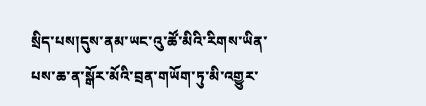སྲིད་པས།དུས་ནམ་ཡང་འུ་ཚོ་མིའི་རིགས་ཡིན་པས་ཆ་ན་སྒོར་མོའི་བྲན་གཡོག་ཏུ་མི་འགྱུར་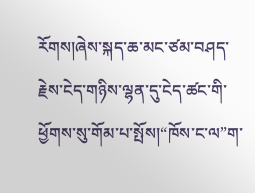རོགས།ཞེས་སྐད་ཆ་མང་ཙམ་བཤད་རྗེས་ངེད་གཉིས་ལྷན་དུ་ངེད་ཚང་གི་ཕྱོགས་སུ་གོམ་པ་སྤོས།“ཁོས་ང་ལ”ག་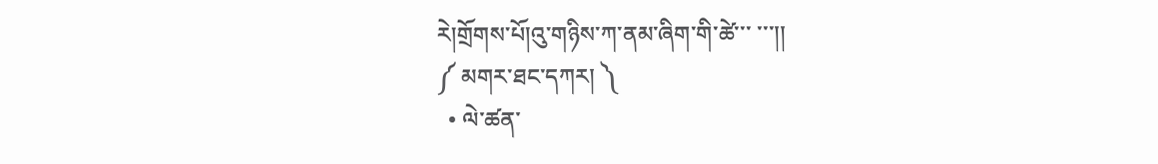རེ།གྲོགས་པོ།འུ་གཉིས་ཀ་ནམ་ཞིག་གི་ཚེ་་་ ་་་།།
༼ མགར་ཐང་དཀར། ༽
  • ལེ་ཚན་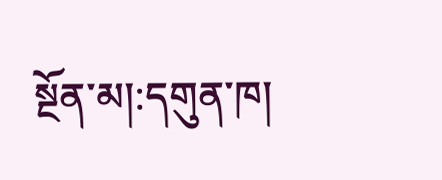སྔོན་མ།:དགུན་ཁ།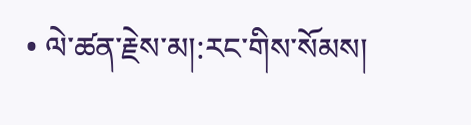• ལེ་ཚན་རྗེས་མ།:རང་གིས་སོམས།